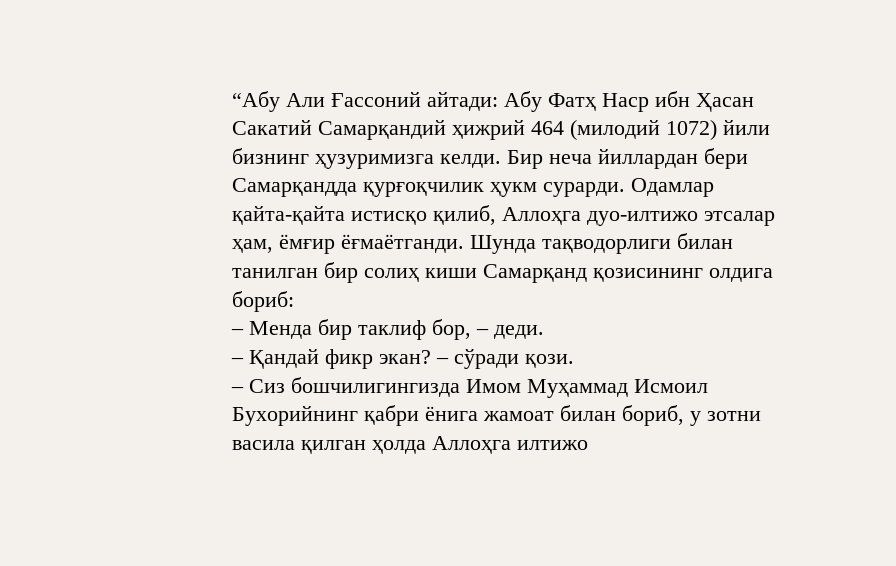“Абу Али Ғассоний айтади: Абу Фатҳ Наср ибн Ҳасан Сакатий Самарқандий ҳижрий 464 (милодий 1072) йили бизнинг ҳузуримизга келди. Бир неча йиллардан бери Самарқандда қурғоқчилик ҳукм сурарди. Одамлар қайта-қайта истисқо қилиб, Аллоҳга дуо-илтижо этсалар ҳам, ёмғир ёғмаётганди. Шунда тақводорлиги билан танилган бир солиҳ киши Самарқанд қозисининг олдига бориб:
– Менда бир таклиф бор, – деди.
– Қандай фикр экан? – сўради қози.
– Сиз бошчилигингизда Имом Муҳаммад Исмоил Бухорийнинг қабри ёнига жамоат билан бориб, у зотни васила қилган ҳолда Аллоҳга илтижо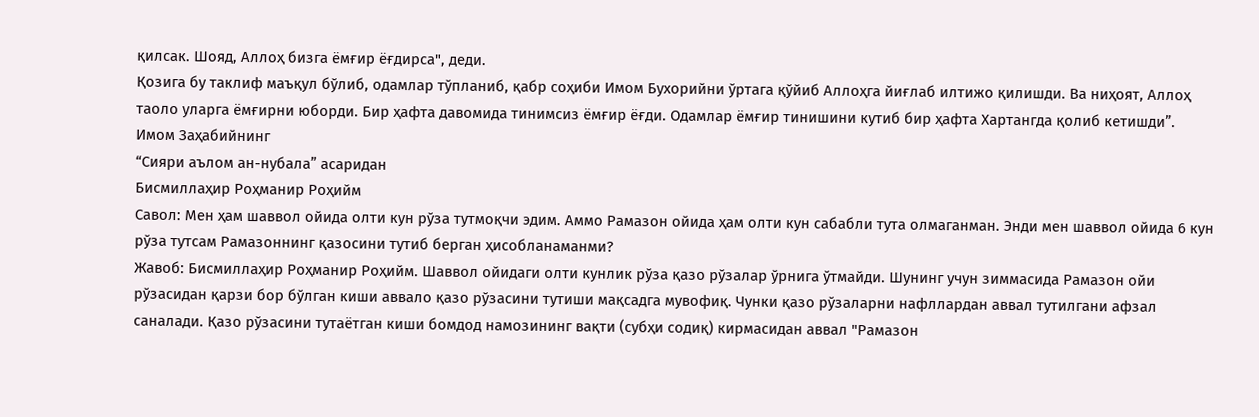қилсак. Шояд, Аллоҳ бизга ёмғир ёғдирса", деди.
Қозига бу таклиф маъқул бўлиб, одамлар тўпланиб, қабр соҳиби Имом Бухорийни ўртага қўйиб Аллоҳга йиғлаб илтижо қилишди. Ва ниҳоят, Аллоҳ таоло уларга ёмғирни юборди. Бир ҳафта давомида тинимсиз ёмғир ёғди. Одамлар ёмғир тинишини кутиб бир ҳафта Хартангда қолиб кетишди”.
Имом Заҳабийнинг
“Сияри аълом ан-нубала” асаридан
Бисмиллаҳир Роҳманир Роҳийм
Савол: Мен ҳам шаввол ойида олти кун рўза тутмоқчи эдим. Аммо Рамазон ойида ҳам олти кун сабабли тута олмаганман. Энди мен шаввол ойида 6 кун рўза тутсам Рамазоннинг қазосини тутиб берган ҳисобланаманми?
Жавоб: Бисмиллаҳир Роҳманир Роҳийм. Шаввол ойидаги олти кунлик рўза қазо рўзалар ўрнига ўтмайди. Шунинг учун зиммасида Рамазон ойи рўзасидан қарзи бор бўлган киши аввало қазо рўзасини тутиши мақсадга мувофиқ. Чунки қазо рўзаларни нафллардан аввал тутилгани афзал саналади. Қазо рўзасини тутаётган киши бомдод намозининг вақти (субҳи содиқ) кирмасидан аввал "Рамазон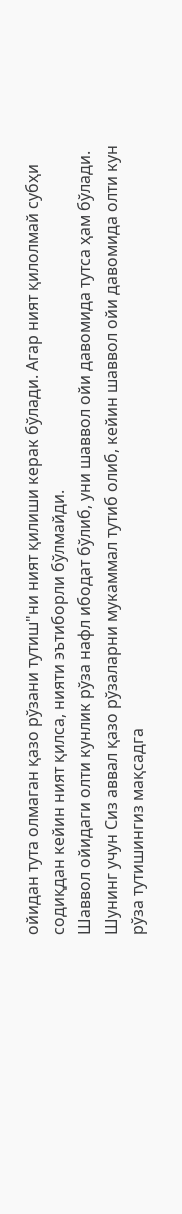ойидан тута олмаган қазо рўзани тутиш"ни ният қилиши керак бўлади. Агар ният қилолмай субҳи содиқдан кейин ният қилса, нияти эътиборли бўлмайди.
Шаввол ойидаги олти кунлик рўза нафл ибодат бўлиб, уни шаввол ойи давомида тутса ҳам бўлади. Шунинг учун Сиз аввал қазо рўзаларни мукаммал тутиб олиб, кейин шаввол ойи давомида олти кун рўза тутишингиз мақсадга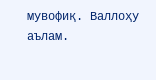мувофиқ. Валлоҳу аълам.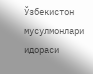Ўзбекистон мусулмонлари идораси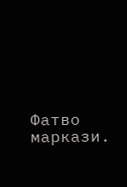Фатво маркази.